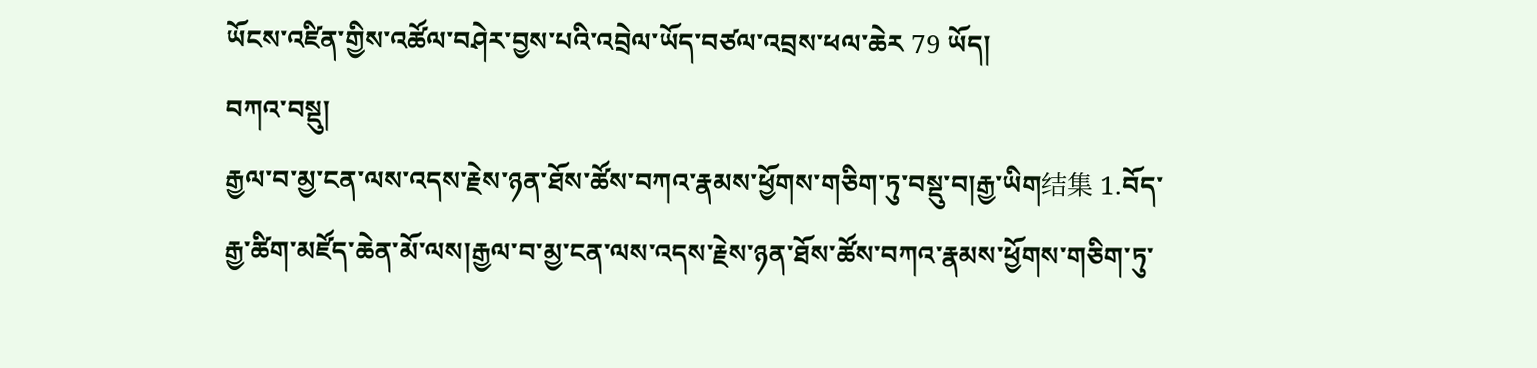ཡོངས་འཛིན་གྱིས་འཚོལ་བཤེར་བྱས་པའི་འབྲེལ་ཡོད་བཙལ་འབྲས་ཕལ་ཆེར 79 ཡོད།
བཀའ་བསྡུ།
རྒྱལ་བ་མྱ་ངན་ལས་འདས་རྗེས་ཉན་ཐོས་ཚོས་བཀའ་རྣམས་ཕྱོགས་གཅིག་ཏུ་བསྡུ་བ།རྒྱ་ཡིག结集 1.བོད་རྒྱ་ཚིག་མཛོད་ཆེན་མོ་ལས།རྒྱལ་བ་མྱ་ངན་ལས་འདས་རྗེས་ཉན་ཐོས་ཚོས་བཀའ་རྣམས་ཕྱོགས་གཅིག་ཏུ་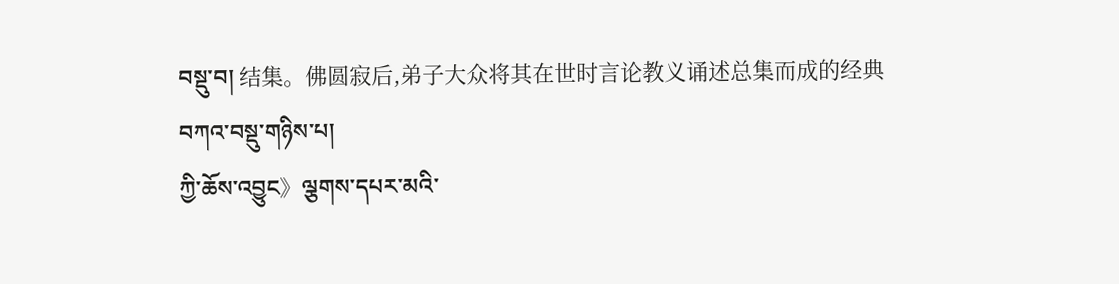བསྡུ་བ། 结集。佛圆寂后,弟子大众将其在世时言论教义诵述总集而成的经典
བཀའ་བསྡུ་གཉིས་པ།
ཀྱི་ཆོས་འབྱུང》ལྕགས་དཔར་མའི་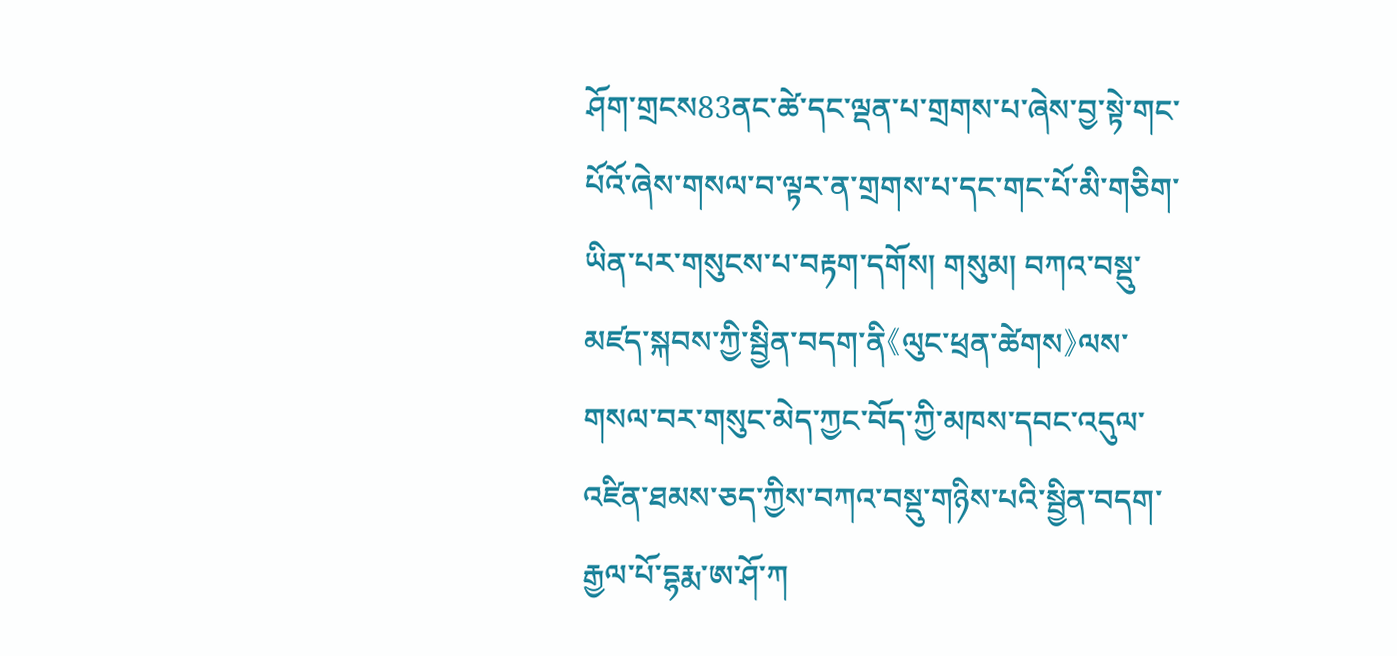ཤོག་གྲངས83ནང་ཚེ་དང་ལྡན་པ་གྲགས་པ་ཞེས་བྱ་སྟེ་གང་པོའོ་ཞེས་གསལ་བ་ལྟར་ན་གྲགས་པ་དང་གང་པོ་མི་གཅིག་ཡིན་པར་གསུངས་པ་བརྟག་དགོས། གསུམ། བཀའ་བསྡུ་མཛད་སྐབས་ཀྱི་སྦྱིན་བདག་ནི《ལུང་ཕྲན་ཚེགས》ལས་གསལ་བར་གསུང་མེད་ཀྱང་བོད་ཀྱི་མཁས་དབང་འདུལ་འཛིན་ཐམས་ཅད་ཀྱིས་བཀའ་བསྡུ་གཉིས་པའི་སྦྱིན་བདག་རྒྱལ་པོ་དྷརྨ་ཨ་ཤོ་ཀ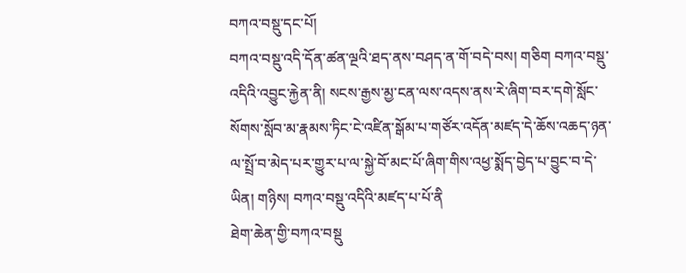བཀའ་བསྡུ་དང་པོ།
བཀའ་བསྡུ་འདི་དོན་ཚན་ལྔའི་ཐད་ནས་བཤད་ན་གོ་བདེ་བས། གཅིག བཀའ་བསྡུ་འདིའི་འབྱུང་རྐྱེན་ནི། སངས་རྒྱས་མྱ་ངན་ལས་འདས་ནས་རེ་ཞིག་བར་དགེ་སློང་སོགས་སློབ་མ་རྣམས་ཏིང་ངེ་འཛིན་སྒོམ་པ་གཙོར་འདོན་མཛད་དེ་ཆོས་འཆད་ཉན་ལ་སྤྲོ་བ་མེད་པར་གྱུར་པ་ལ་སྐྱེ་བོ་མང་པོ་ཞིག་གིས་འཕྱ་སྨོད་བྱེད་པ་བྱུང་བ་དེ་ཡིན། གཉིས། བཀའ་བསྡུ་འདིའི་མཛད་པ་པོ་ནི
ཐེག་ཆེན་གྱི་བཀའ་བསྡུ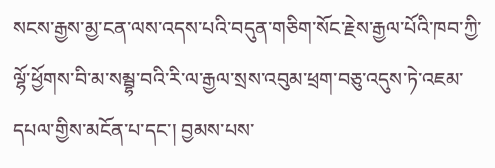སངས་རྒྱས་མྱ་ངན་ལས་འདས་པའི་བདུན་གཅིག་སོང་རྗེས་རྒྱལ་པོའི་ཁབ་ཀྱི་ལྷོ་ཕྱོགས་བི་མ་སམྦྷ་བའི་རི་ལ་རྒྱལ་སྲས་འབུམ་ཕྲག་བཅུ་འདུས་ཏེ་འཇམ་དཔལ་གྱིས་མངོན་པ་དང་། བྱམས་པས་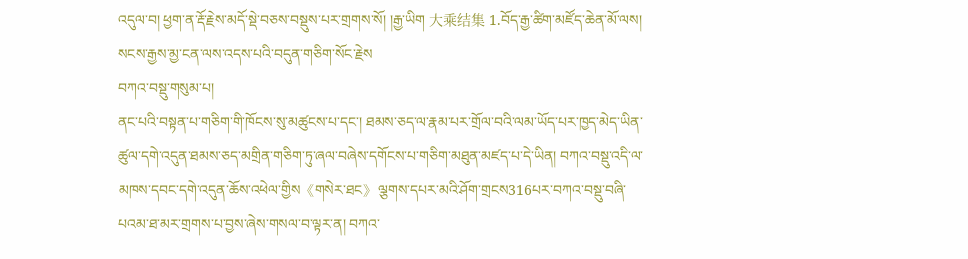འདུལ་བ། ཕྱག་ན་རྡོ་རྗེས་མདོ་སྡེ་བཅས་བསྡུས་པར་གྲགས་སོ། །རྒྱ་ཡིག 大乘结集 1.བོད་རྒྱ་ཚིག་མཛོད་ཆེན་མོ་ལས། སངས་རྒྱས་མྱ་ངན་ལས་འདས་པའི་བདུན་གཅིག་སོང་རྗེས
བཀའ་བསྡུ་གསུམ་པ།
ནང་པའི་བསྟན་པ་གཅིག་གི་ཁོངས་སུ་མཚུངས་པ་དང་། ཐམས་ཅད་ལ་རྣམ་པར་གྲོལ་བའི་ལམ་ཡོད་པར་ཁྱད་མེད་ཡིན་ཚུལ་དགེ་འདུན་ཐམས་ཅད་མགྲིན་གཅིག་ཏུ་ཞལ་བཞེས་དགོངས་པ་གཅིག་མཐུན་མཛད་པ་དེ་ཡིན། བཀའ་བསྡུ་འདི་ལ་མཁས་དབང་དགེ་འདུན་ཆོས་འཕེལ་གྱིས《གསེར་ཐང》ལྕགས་དཔར་མའི་ཤོག་གྲངས316པར་བཀའ་བསྡུ་བཞི་པའམ་ཐ་མར་གྲགས་པ་བྱས་ཞེས་གསལ་བ་ལྟར་ན། བཀའ་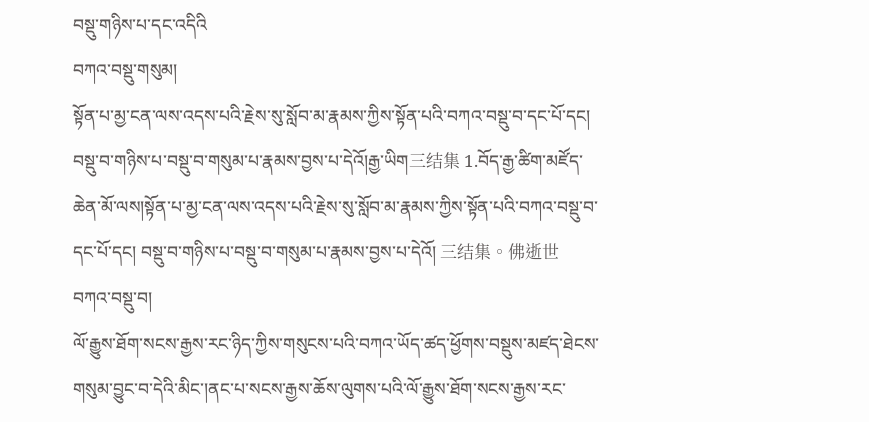བསྡུ་གཉིས་པ་དང་འདིའི
བཀའ་བསྡུ་གསུམ།
སྟོན་པ་མྱ་ངན་ལས་འདས་པའི་རྗེས་སུ་སློབ་མ་རྣམས་ཀྱིས་སྟོན་པའི་བཀའ་བསྡུ་བ་དང་པོ་དང། བསྡུ་བ་གཉིས་པ་བསྡུ་བ་གསུམ་པ་རྣམས་བྱས་པ་དེའོ།རྒྱ་ཡིག三结集 1.བོད་རྒྱ་ཚིག་མཛོད་ཆེན་མོ་ལས།སྟོན་པ་མྱ་ངན་ལས་འདས་པའི་རྗེས་སུ་སློབ་མ་རྣམས་ཀྱིས་སྟོན་པའི་བཀའ་བསྡུ་བ་དང་པོ་དང། བསྡུ་བ་གཉིས་པ་བསྡུ་བ་གསུམ་པ་རྣམས་བྱས་པ་དེའོ། 三结集。佛逝世
བཀའ་བསྡུ་བ།
ལོ་རྒྱུས་ཐོག་སངས་རྒྱས་རང་ཉིད་ཀྱིས་གསུངས་པའི་བཀའ་ཡོད་ཚད་ཕྱོགས་བསྡུས་མཛད་ཐེངས་གསུམ་བྱུང་བ་དེའི་མིང་།ནང་པ་སངས་རྒྱས་ཆོས་ལུགས་པའི་ལོ་རྒྱུས་ཐོག་སངས་རྒྱས་རང་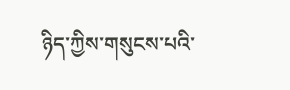ཉིད་ཀྱིས་གསུངས་པའི་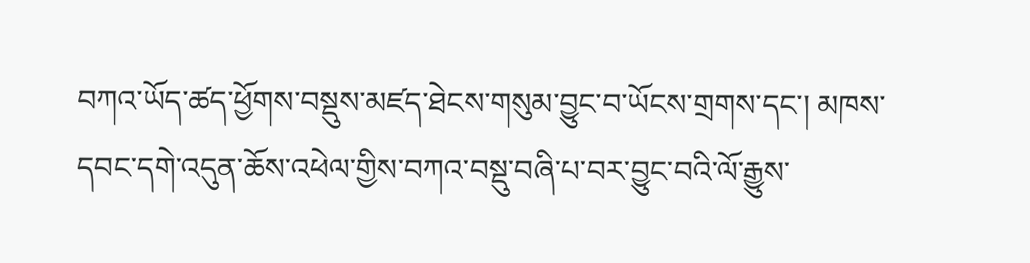བཀའ་ཡོད་ཚད་ཕྱོགས་བསྡུས་མཛད་ཐེངས་གསུམ་བྱུང་བ་ཡོངས་གྲགས་དང་། མཁས་དབང་དགེ་འདུན་ཆོས་འཕེལ་གྱིས་བཀའ་བསྡུ་བཞི་པ་བར་བྱུང་བའི་ལོ་རྒྱུས་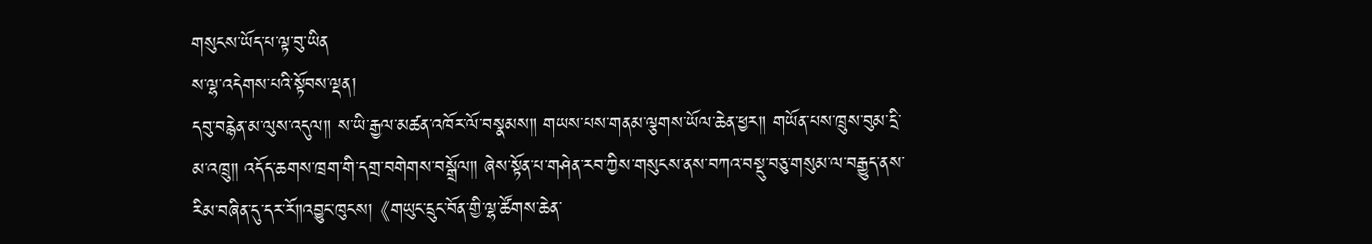གསུངས་ཡོད་པ་ལྟ་བུ་ཡིན
ས་ལྷ་འདེགས་པའི་སྟོབས་ལྡན།
དབུ་བརྙེན་མ་ལུས་འདུལ༎ ས་ཡི་རྒྱལ་མཚན་འཁོར་ལོ་བསྣམས༎ གཡས་པས་གནམ་ལྕགས་ཡོལ་ཆེན་ཕྱར༎ གཡོན་པས་ཁྲུས་བུམ་དྲི་མ་འཁྲུ༎ འདོད་ཆགས་ཁྲག་གི་དགྲ་བགེགས་བསྒྲོལ༎ ཞེས་སྟོན་པ་གཤེན་རབ་ཀྱིས་གསུངས་ནས་བཀའ་བསྡུ་བཅུ་གསུམ་ལ་བརྒྱུད་ནས་རིམ་བཞིན་དུ་དར་རོ༎འབྱུང་ཁུངས། 《གཡུང་དྲུང་བོན་གྱི་ལྷ་ཚོགས་ཆེན་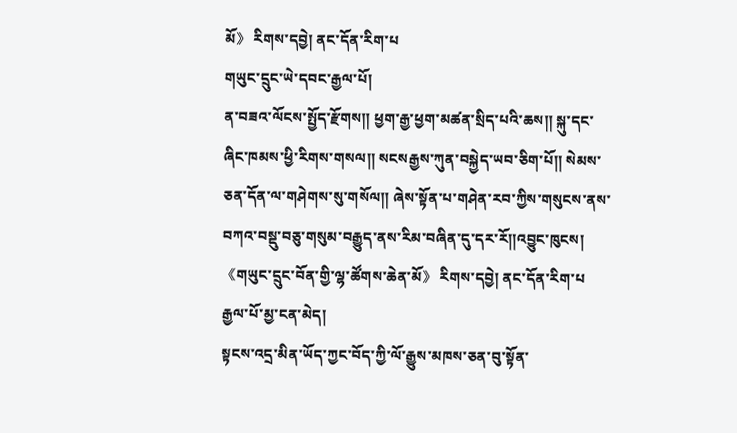མོ》 རིགས་དབྱེ། ནང་དོན་རིག་པ
གཡུང་དྲུང་ཡེ་དབང་རྒྱལ་པོ།
ན་བཟའ་ལོངས་སྤྱོད་རྫོགས༎ ཕྱག་རྒྱ་ཕྱག་མཚན་སྲིད་པའི་ཆས༎ སྐུ་དང་ཞིང་ཁམས་ཕྱི་རིགས་གསལ༎ སངསརྒྱས་ཀུན་བསྐྱེད་ཡབ་ཅིག་པོ༎ སེམས་ཅན་དོན་ལ་གཤེགས་སུ་གསོལ༎ ཞེས་སྟོན་པ་གཤེན་རབ་ཀྱིས་གསུངས་ནས་བཀའ་བསྡུ་བཅུ་གསུམ་བརྒྱུད་ནས་རིམ་བཞིན་དུ་དར་རོ༎འབྱུང་ཁུངས། 《གཡུང་དྲུང་བོན་གྱི་ལྷ་ཚོགས་ཆེན་མོ》 རིགས་དབྱེ། ནང་དོན་རིག་པ
རྒྱལ་པོ་མྱ་ངན་མེད།
སྟངས་འདྲ་མིན་ཡོད་ཀྱང་བོད་ཀྱི་ལོ་རྒྱུས་མཁས་ཅན་བུ་སྟོན་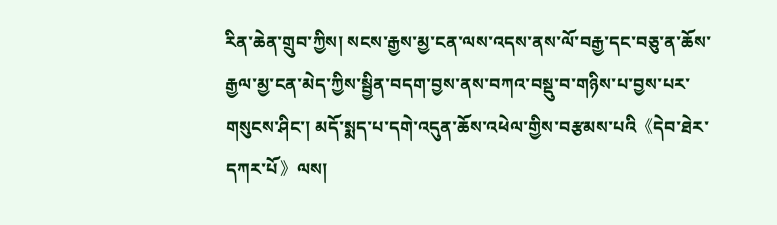རིན་ཆེན་གྲུབ་ཀྱིས། སངས་རྒྱས་མྱ་ངན་ལས་འདས་ནས་ལོ་བརྒྱ་དང་བཅུ་ན་ཆོས་རྒྱལ་མྱ་ངན་མེད་ཀྱིས་སྦྱིན་བདག་བྱས་ནས་བཀའ་བསྡུ་བ་གཉིས་པ་བྱས་པར་གསུངས་ཤིང་། མདོ་སྨད་པ་དགེ་འདུན་ཆོས་འཕེལ་གྱིས་བརྩམས་པའི《དེབ་ཐེར་དཀར་པོ》ལས།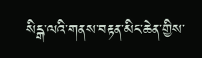སིདྒ་ལའི་གནས་བརྟན་མིང་ཆེན་གྱིས་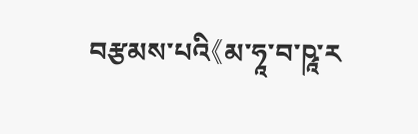བརྩམས་པའི《མ་ཧཱ་བ་ཥཱ་ར